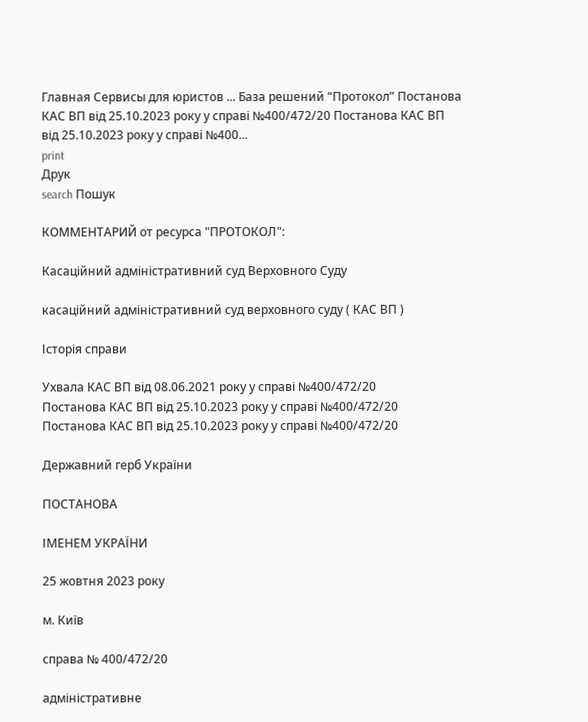Главная Сервисы для юристов ... База решений “Протокол” Постанова КАС ВП від 25.10.2023 року у справі №400/472/20 Постанова КАС ВП від 25.10.2023 року у справі №400...
print
Друк
search Пошук

КОММЕНТАРИЙ от ресурса "ПРОТОКОЛ":

Касаційний адміністративний суд Верховного Суду

касаційний адміністративний суд верховного суду ( КАС ВП )

Історія справи

Ухвала КАС ВП від 08.06.2021 року у справі №400/472/20
Постанова КАС ВП від 25.10.2023 року у справі №400/472/20
Постанова КАС ВП від 25.10.2023 року у справі №400/472/20

Державний герб України

ПОСТАНОВА

ІМЕНЕМ УКРАЇНИ

25 жовтня 2023 року

м. Київ

справа № 400/472/20

адміністративне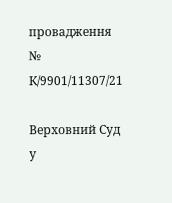провадження № К/9901/11307/21

Верховний Суд у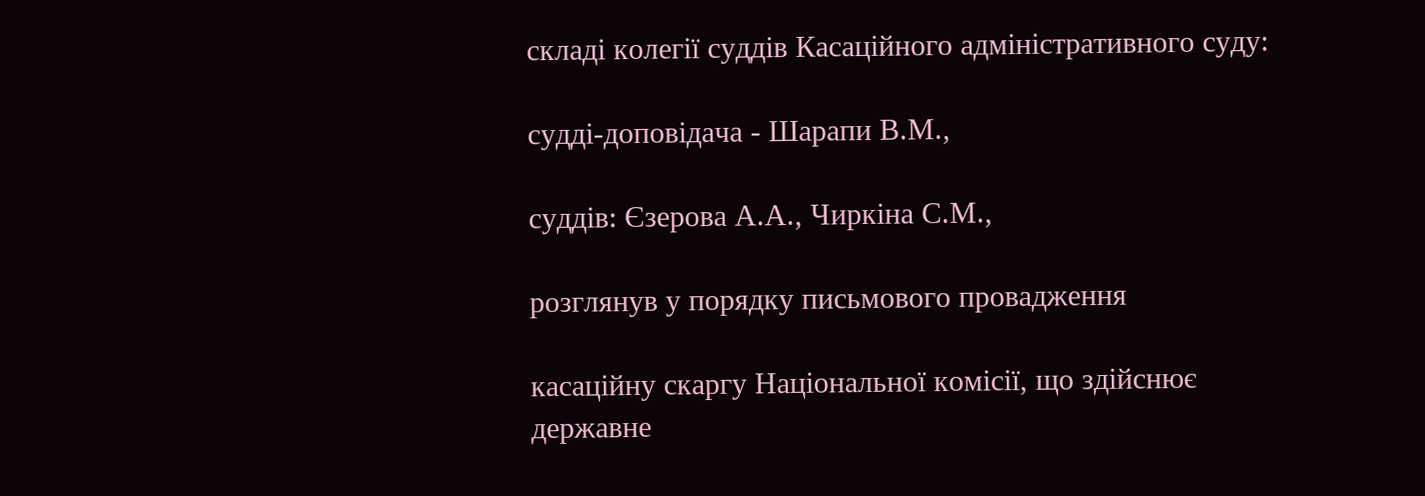складі колегії суддів Касаційного адміністративного суду:

судді-доповідача - Шарапи В.М.,

суддів: Єзерова А.А., Чиркіна С.М.,

розглянув у порядку письмового провадження

касаційну скаргу Національної комісії, що здійснює державне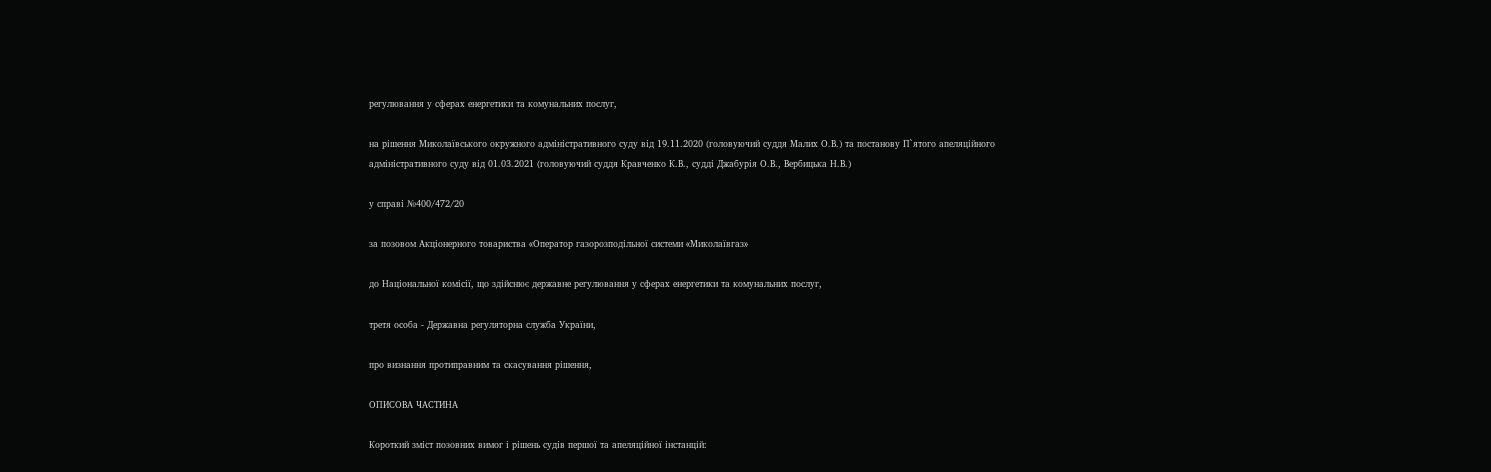регулювання у сферах енергетики та комунальних послуг,

на рішення Миколаївського окружного адміністративного суду від 19.11.2020 (головуючий суддя Малих О.В.) та постанову П`ятого апеляційного адміністративного суду від 01.03.2021 (головуючий суддя Кравченко К.В., судді Джабурія О.В., Вербицька Н.В.)

у справі №400/472/20

за позовом Акціонерного товариства «Оператор газорозподільної системи «Миколаївгаз»

до Національної комісії, що здійснює державне регулювання у сферах енергетики та комунальних послуг,

третя особа - Державна регуляторна служба України,

про визнання протиправним та скасування рішення,

ОПИСОВА ЧАСТИНА

Короткий зміст позовних вимог і рішень судів першої та апеляційної інстанцій: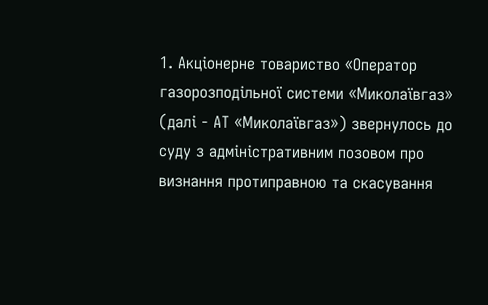1. Акціонерне товариство «Оператор газорозподільної системи «Миколаївгаз» (далі - АТ «Миколаївгаз») звернулось до суду з адміністративним позовом про визнання протиправною та скасування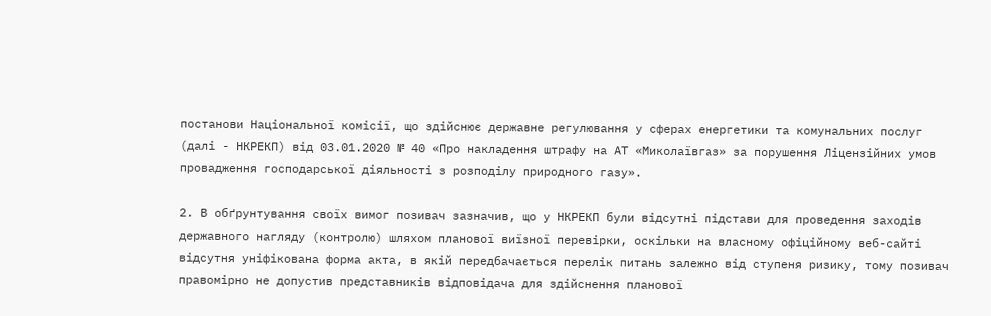постанови Національної комісії, що здійснює державне регулювання у сферах енергетики та комунальних послуг (далі - НКРЕКП) від 03.01.2020 № 40 «Про накладення штрафу на АТ «Миколаївгаз» за порушення Ліцензійних умов провадження господарської діяльності з розподілу природного газу».

2. В обґрунтування своїх вимог позивач зазначив, що у НКРЕКП були відсутні підстави для проведення заходів державного нагляду (контролю) шляхом планової виїзної перевірки, оскільки на власному офіційному веб-сайті відсутня уніфікована форма акта, в якій передбачається перелік питань залежно від ступеня ризику, тому позивач правомірно не допустив представників відповідача для здійснення планової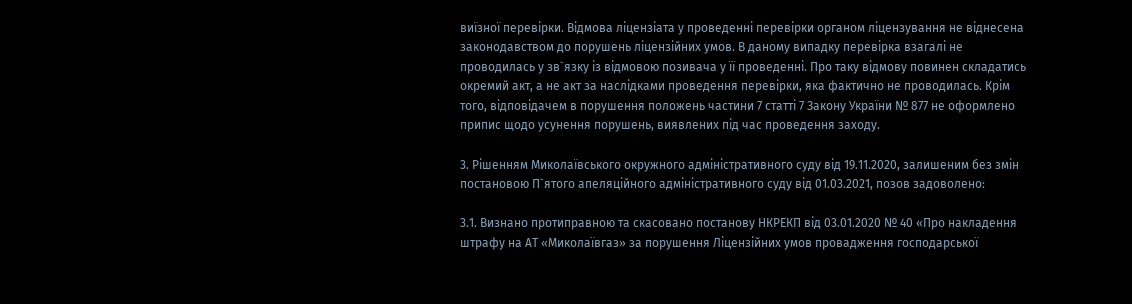виїзної перевірки. Відмова ліцензіата у проведенні перевірки органом ліцензування не віднесена законодавством до порушень ліцензійних умов. В даному випадку перевірка взагалі не проводилась у зв`язку із відмовою позивача у її проведенні. Про таку відмову повинен складатись окремий акт, а не акт за наслідками проведення перевірки, яка фактично не проводилась. Крім того, відповідачем в порушення положень частини 7 статті 7 Закону України № 877 не оформлено припис щодо усунення порушень, виявлених під час проведення заходу.

3. Рішенням Миколаївського окружного адміністративного суду від 19.11.2020, залишеним без змін постановою П`ятого апеляційного адміністративного суду від 01.03.2021, позов задоволено:

3.1. Визнано протиправною та скасовано постанову НКРЕКП від 03.01.2020 № 40 «Про накладення штрафу на АТ «Миколаївгаз» за порушення Ліцензійних умов провадження господарської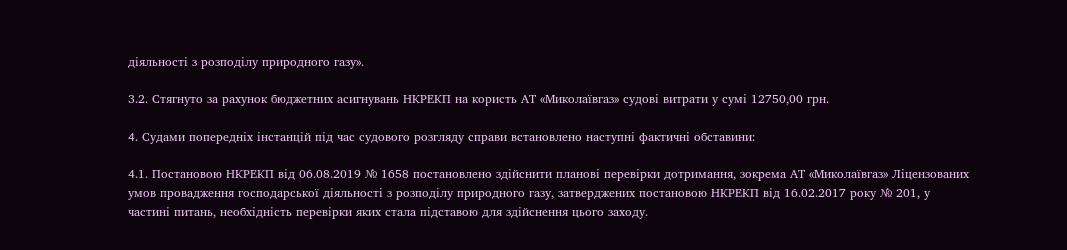діяльності з розподілу природного газу».

3.2. Стягнуто за рахунок бюджетних асигнувань НКРЕКП на користь АТ «Миколаївгаз» судові витрати у сумі 12750,00 грн.

4. Судами попередніх інстанцій під час судового розгляду справи встановлено наступні фактичні обставини:

4.1. Постановою НКРЕКП від 06.08.2019 № 1658 постановлено здійснити планові перевірки дотримання, зокрема АТ «Миколаївгаз» Ліцензованих умов провадження господарської діяльності з розподілу природного газу, затверджених постановою НКРЕКП від 16.02.2017 року № 201, у частині питань, необхідність перевірки яких стала підставою для здійснення цього заходу.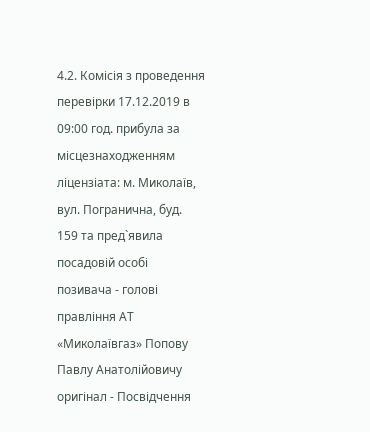4.2. Комісія з проведення перевірки 17.12.2019 в 09:00 год. прибула за місцезнаходженням ліцензіата: м. Миколаїв, вул. Погранична, буд. 159 та пред`явила посадовій особі позивача - голові правління АТ «Миколаївгаз» Попову Павлу Анатолійовичу оригінал - Посвідчення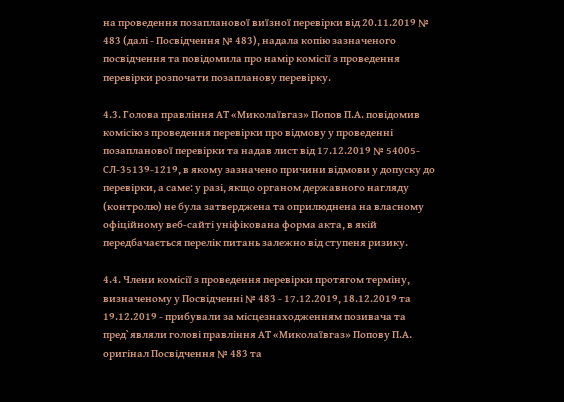на проведення позапланової виїзної перевірки від 20.11.2019 № 483 (далі - Посвідчення № 483), надала копію зазначеного посвідчення та повідомила про намір комісії з проведення перевірки розпочати позапланову перевірку.

4.3. Голова правління АТ «Миколаївгаз» Попов П.А. повідомив комісію з проведення перевірки про відмову у проведенні позапланової перевірки та надав лист від 17.12.2019 № 54005-СЛ-35139-1219, в якому зазначено причини відмови у допуску до перевірки, а саме: у разі, якщо органом державного нагляду (контролю) не була затверджена та оприлюднена на власному офіційному веб-сайті уніфікована форма акта, в якій передбачається перелік питань залежно від ступеня ризику.

4.4. Члени комісії з проведення перевірки протягом терміну, визначеному у Посвідченні № 483 - 17.12.2019, 18.12.2019 та 19.12.2019 - прибували за місцезнаходженням позивача та пред`являли голові правління АТ «Миколаївгаз» Попову П.А. оригінал Посвідчення № 483 та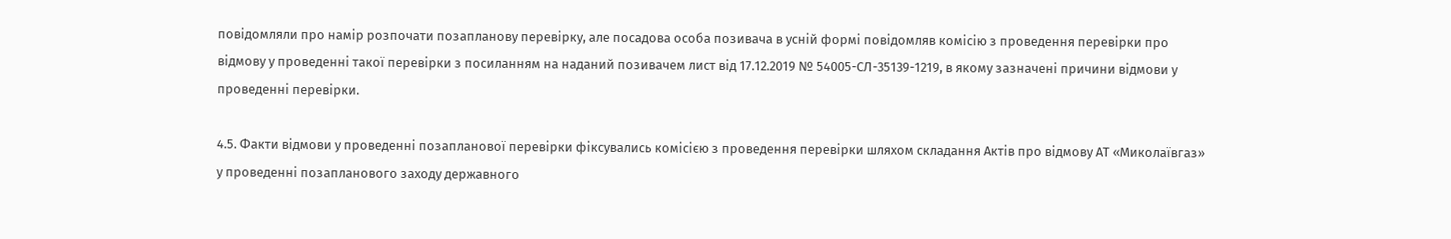повідомляли про намір розпочати позапланову перевірку, але посадова особа позивача в усній формі повідомляв комісію з проведення перевірки про відмову у проведенні такої перевірки з посиланням на наданий позивачем лист від 17.12.2019 № 54005-СЛ-35139-1219, в якому зазначені причини відмови у проведенні перевірки.

4.5. Факти відмови у проведенні позапланової перевірки фіксувались комісією з проведення перевірки шляхом складання Актів про відмову АТ «Миколаївгаз» у проведенні позапланового заходу державного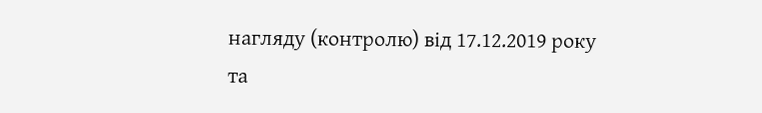нагляду (контролю) від 17.12.2019 року та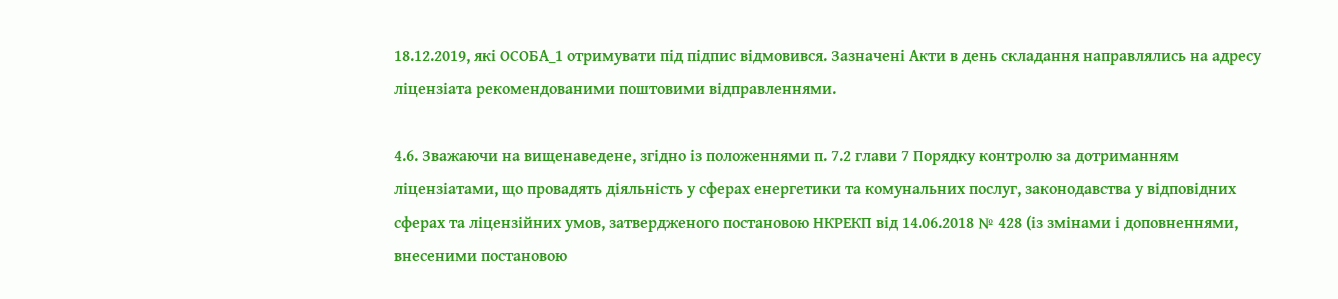18.12.2019, які ОСОБА_1 отримувати під підпис відмовився. Зазначені Акти в день складання направлялись на адресу ліцензіата рекомендованими поштовими відправленнями.

4.6. Зважаючи на вищенаведене, згідно із положеннями п. 7.2 глави 7 Порядку контролю за дотриманням ліцензіатами, що провадять діяльність у сферах енергетики та комунальних послуг, законодавства у відповідних сферах та ліцензійних умов, затвердженого постановою НКРЕКП від 14.06.2018 № 428 (із змінами і доповненнями, внесеними постановою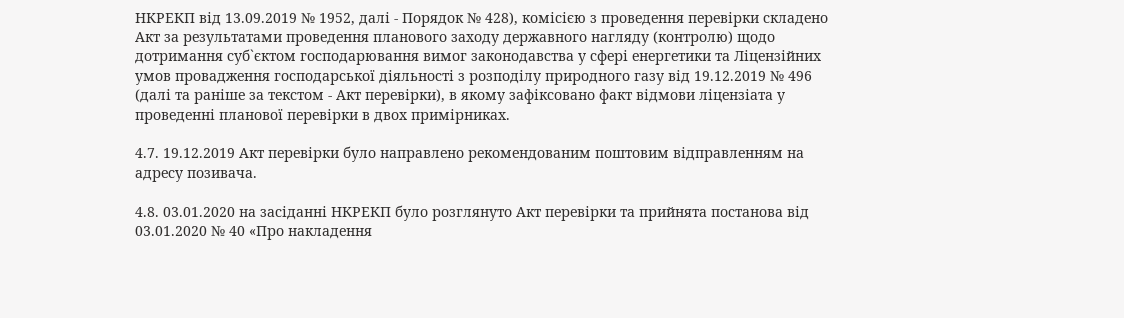НКРЕКП від 13.09.2019 № 1952, далі - Порядок № 428), комісією з проведення перевірки складено Акт за результатами проведення планового заходу державного нагляду (контролю) щодо дотримання суб`єктом господарювання вимог законодавства у сфері енергетики та Ліцензійних умов провадження господарської діяльності з розподілу природного газу від 19.12.2019 № 496 (далі та раніше за текстом - Акт перевірки), в якому зафіксовано факт відмови ліцензіата у проведенні планової перевірки в двох примірниках.

4.7. 19.12.2019 Акт перевірки було направлено рекомендованим поштовим відправленням на адресу позивача.

4.8. 03.01.2020 на засіданні НКРЕКП було розглянуто Акт перевірки та прийнята постанова від 03.01.2020 № 40 «Про накладення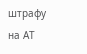штрафу на АТ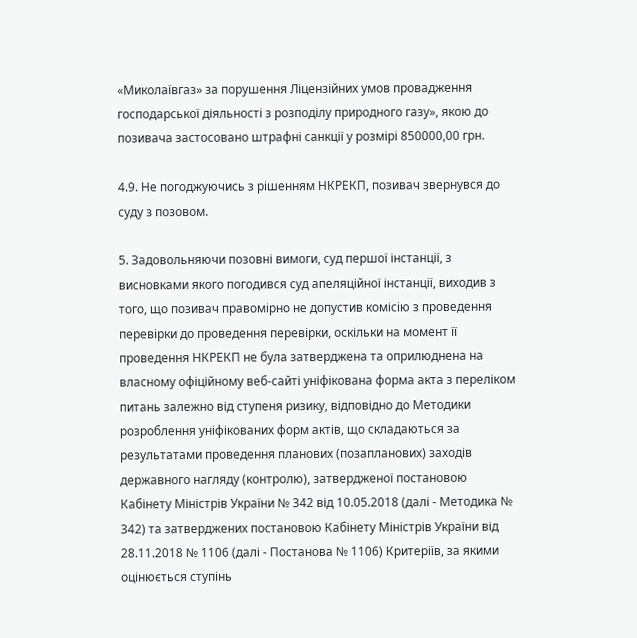«Миколаївгаз» за порушення Ліцензійних умов провадження господарської діяльності з розподілу природного газу», якою до позивача застосовано штрафні санкції у розмірі 850000,00 грн.

4.9. Не погоджуючись з рішенням НКРЕКП, позивач звернувся до суду з позовом.

5. Задовольняючи позовні вимоги, суд першої інстанції, з висновками якого погодився суд апеляційної інстанції, виходив з того, що позивач правомірно не допустив комісію з проведення перевірки до проведення перевірки, оскільки на момент її проведення НКРЕКП не була затверджена та оприлюднена на власному офіційному веб-сайті уніфікована форма акта з переліком питань залежно від ступеня ризику, відповідно до Методики розроблення уніфікованих форм актів, що складаються за результатами проведення планових (позапланових) заходів державного нагляду (контролю), затвердженої постановою Кабінету Міністрів України № 342 від 10.05.2018 (далі - Методика № 342) та затверджених постановою Кабінету Міністрів України від 28.11.2018 № 1106 (далі - Постанова № 1106) Критеріїв, за якими оцінюється ступінь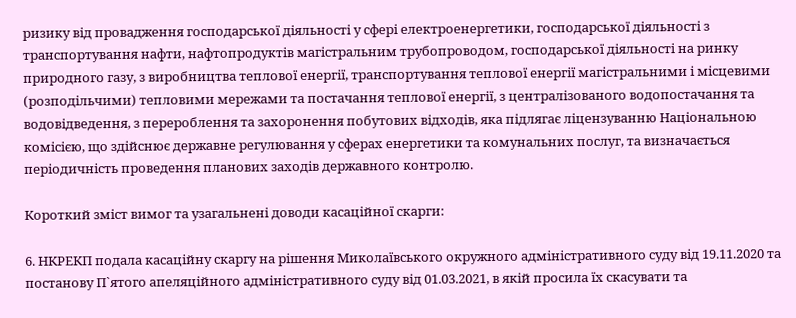ризику від провадження господарської діяльності у сфері електроенергетики, господарської діяльності з транспортування нафти, нафтопродуктів магістральним трубопроводом, господарської діяльності на ринку природного газу, з виробництва теплової енергії, транспортування теплової енергії магістральними і місцевими (розподільчими) тепловими мережами та постачання теплової енергії, з централізованого водопостачання та водовідведення, з перероблення та захоронення побутових відходів, яка підлягає ліцензуванню Національною комісією, що здійснює державне регулювання у сферах енергетики та комунальних послуг, та визначається періодичність проведення планових заходів державного контролю.

Короткий зміст вимог та узагальнені доводи касаційної скарги:

6. НКРЕКП подала касаційну скаргу на рішення Миколаївського окружного адміністративного суду від 19.11.2020 та постанову П`ятого апеляційного адміністративного суду від 01.03.2021, в якій просила їх скасувати та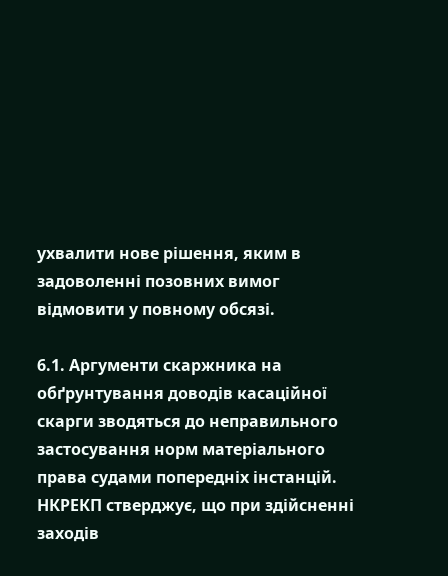ухвалити нове рішення, яким в задоволенні позовних вимог відмовити у повному обсязі.

6.1. Аргументи скаржника на обґрунтування доводів касаційної скарги зводяться до неправильного застосування норм матеріального права судами попередніх інстанцій. НКРЕКП стверджує, що при здійсненні заходів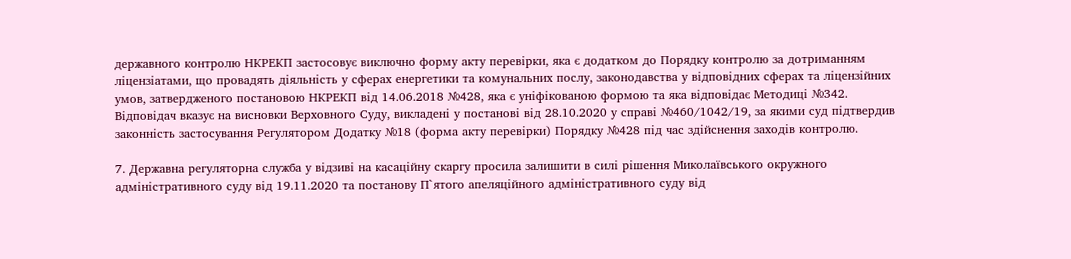державного контролю НКРЕКП застосовує виключно форму акту перевірки, яка є додатком до Порядку контролю за дотриманням ліцензіатами, що провадять діяльність у сферах енергетики та комунальних послу, законодавства у відповідних сферах та ліцензійних умов, затвердженого постановою НКРЕКП від 14.06.2018 №428, яка є уніфікованою формою та яка відповідає Методиці №342. Відповідач вказує на висновки Верховного Суду, викладені у постанові від 28.10.2020 у справі №460/1042/19, за якими суд підтвердив законність застосування Регулятором Додатку №18 (форма акту перевірки) Порядку №428 під час здійснення заходів контролю.

7. Державна регуляторна служба у відзиві на касаційну скаргу просила залишити в силі рішення Миколаївського окружного адміністративного суду від 19.11.2020 та постанову П`ятого апеляційного адміністративного суду від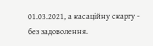01.03.2021, а касаційну скаргу - без задоволення.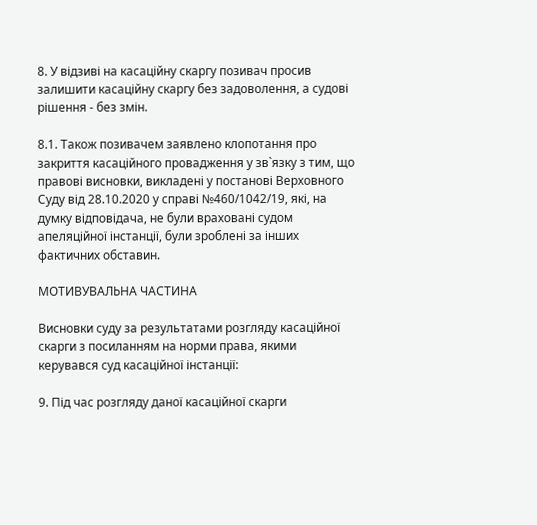8. У відзиві на касаційну скаргу позивач просив залишити касаційну скаргу без задоволення, а судові рішення - без змін.

8.1. Також позивачем заявлено клопотання про закриття касаційного провадження у зв`язку з тим, що правові висновки, викладені у постанові Верховного Суду від 28.10.2020 у справі №460/1042/19, які, на думку відповідача, не були враховані судом апеляційної інстанції, були зроблені за інших фактичних обставин.

МОТИВУВАЛЬНА ЧАСТИНА

Висновки суду за результатами розгляду касаційної скарги з посиланням на норми права, якими керувався суд касаційної інстанції:

9. Під час розгляду даної касаційної скарги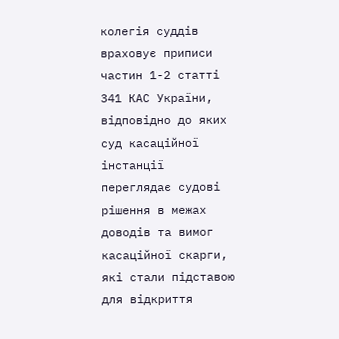колегія суддів враховує приписи частин 1-2 статті 341 КАС України, відповідно до яких суд касаційної інстанції переглядає судові рішення в межах доводів та вимог касаційної скарги, які стали підставою для відкриття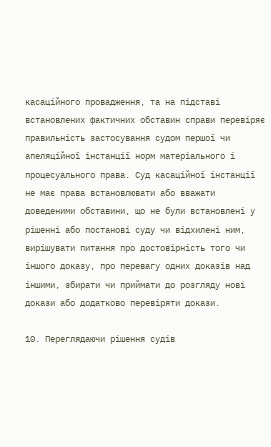касаційного провадження, та на підставі встановлених фактичних обставин справи перевіряє правильність застосування судом першої чи апеляційної інстанції норм матеріального і процесуального права. Суд касаційної інстанції не має права встановлювати або вважати доведеними обставини, що не були встановлені у рішенні або постанові суду чи відхилені ним, вирішувати питання про достовірність того чи іншого доказу, про перевагу одних доказів над іншими, збирати чи приймати до розгляду нові докази або додатково перевіряти докази.

10. Переглядаючи рішення судів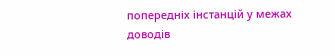попередніх інстанцій у межах доводів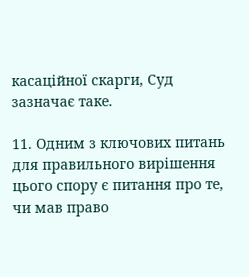касаційної скарги, Суд зазначає таке.

11. Одним з ключових питань для правильного вирішення цього спору є питання про те, чи мав право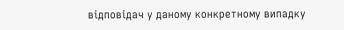відповідач у даному конкретному випадку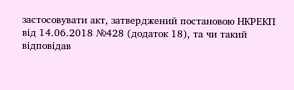застосовувати акт, затверджений постановою НКРЕКП від 14.06.2018 №428 (додаток 18), та чи такий відповідав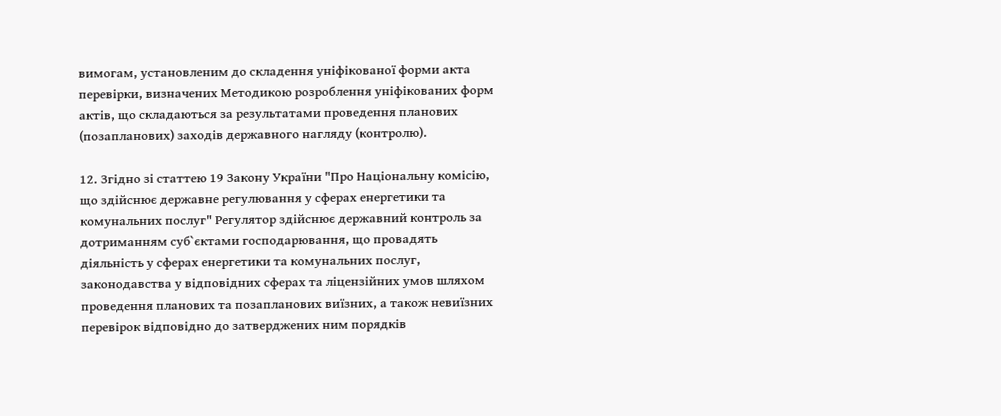вимогам, установленим до складення уніфікованої форми акта перевірки, визначених Методикою розроблення уніфікованих форм актів, що складаються за результатами проведення планових (позапланових) заходів державного нагляду (контролю).

12. Згідно зі статтею 19 Закону України "Про Національну комісію, що здійснює державне регулювання у сферах енергетики та комунальних послуг" Регулятор здійснює державний контроль за дотриманням суб`єктами господарювання, що провадять діяльність у сферах енергетики та комунальних послуг, законодавства у відповідних сферах та ліцензійних умов шляхом проведення планових та позапланових виїзних, а також невиїзних перевірок відповідно до затверджених ним порядків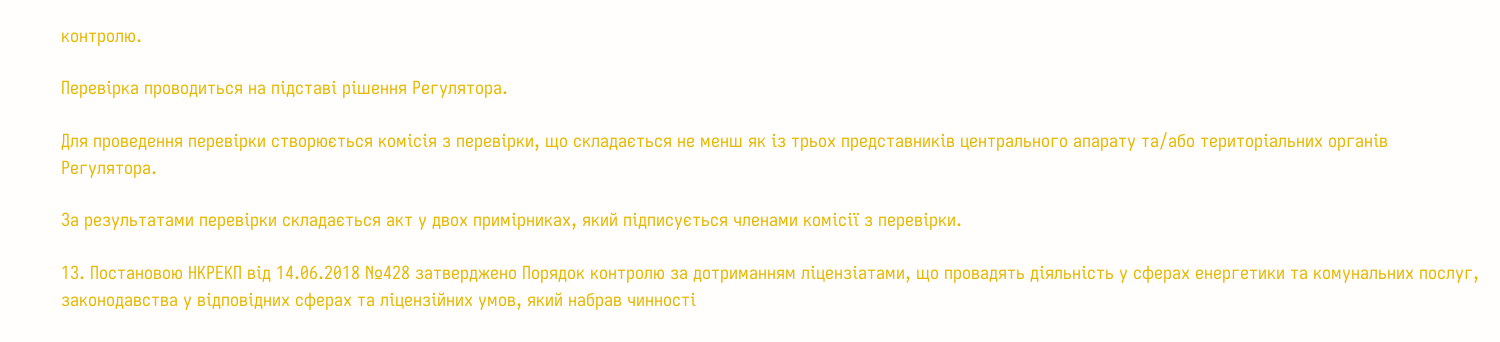контролю.

Перевірка проводиться на підставі рішення Регулятора.

Для проведення перевірки створюється комісія з перевірки, що складається не менш як із трьох представників центрального апарату та/або територіальних органів Регулятора.

За результатами перевірки складається акт у двох примірниках, який підписується членами комісії з перевірки.

13. Постановою НКРЕКП від 14.06.2018 №428 затверджено Порядок контролю за дотриманням ліцензіатами, що провадять діяльність у сферах енергетики та комунальних послуг, законодавства у відповідних сферах та ліцензійних умов, який набрав чинності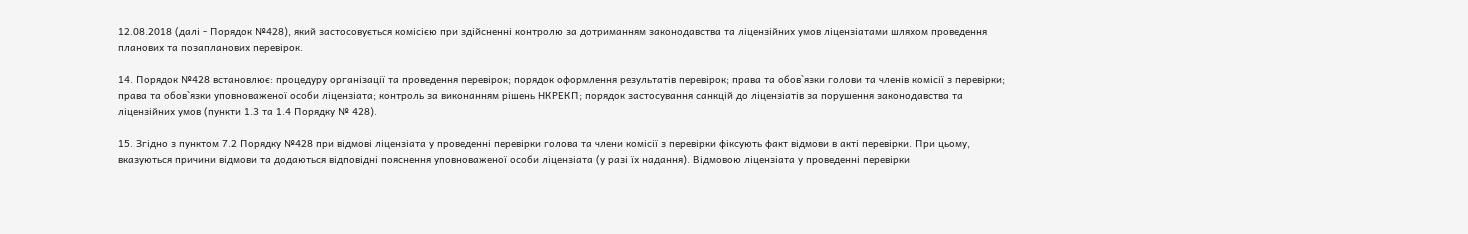12.08.2018 (далі - Порядок №428), який застосовується комісією при здійсненні контролю за дотриманням законодавства та ліцензійних умов ліцензіатами шляхом проведення планових та позапланових перевірок.

14. Порядок №428 встановлює: процедуру організації та проведення перевірок; порядок оформлення результатів перевірок; права та обов`язки голови та членів комісії з перевірки; права та обов`язки уповноваженої особи ліцензіата; контроль за виконанням рішень НКРЕКП; порядок застосування санкцій до ліцензіатів за порушення законодавства та ліцензійних умов (пункти 1.3 та 1.4 Порядку № 428).

15. Згідно з пунктом 7.2 Порядку №428 при відмові ліцензіата у проведенні перевірки голова та члени комісії з перевірки фіксують факт відмови в акті перевірки. При цьому, вказуються причини відмови та додаються відповідні пояснення уповноваженої особи ліцензіата (у разі їх надання). Відмовою ліцензіата у проведенні перевірки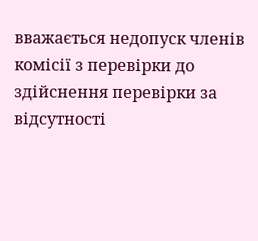вважається недопуск членів комісії з перевірки до здійснення перевірки за відсутності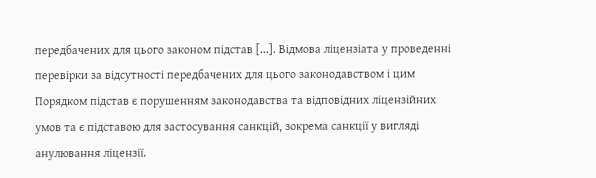передбачених для цього законом підстав [...]. Відмова ліцензіата у проведенні перевірки за відсутності передбачених для цього законодавством і цим Порядком підстав є порушенням законодавства та відповідних ліцензійних умов та є підставою для застосування санкцій, зокрема санкції у вигляді анулювання ліцензії.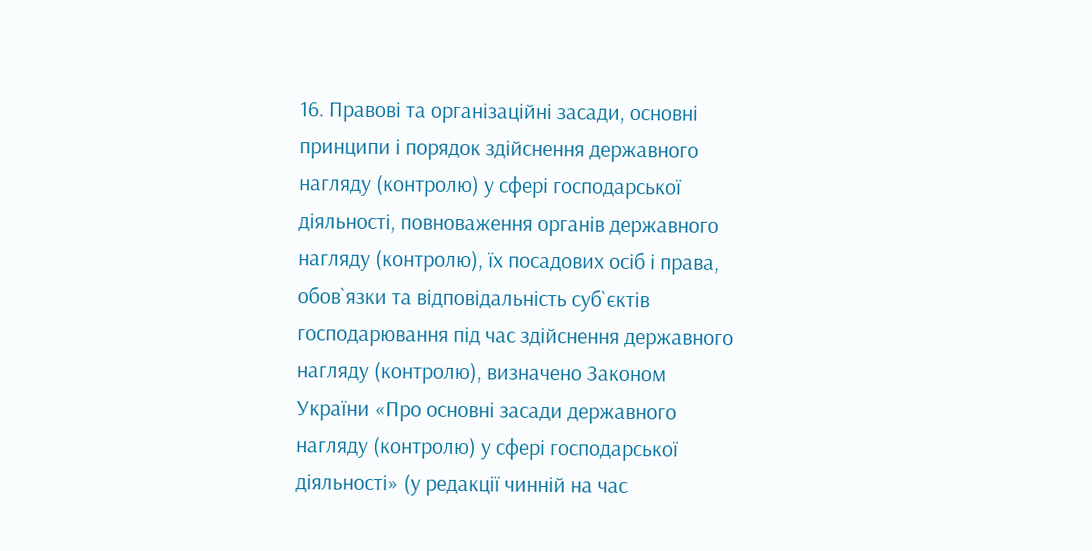16. Правові та організаційні засади, основні принципи і порядок здійснення державного нагляду (контролю) у сфері господарської діяльності, повноваження органів державного нагляду (контролю), їх посадових осіб і права, обов`язки та відповідальність суб`єктів господарювання під час здійснення державного нагляду (контролю), визначено Законом України «Про основні засади державного нагляду (контролю) у сфері господарської діяльності» (у редакції чинній на час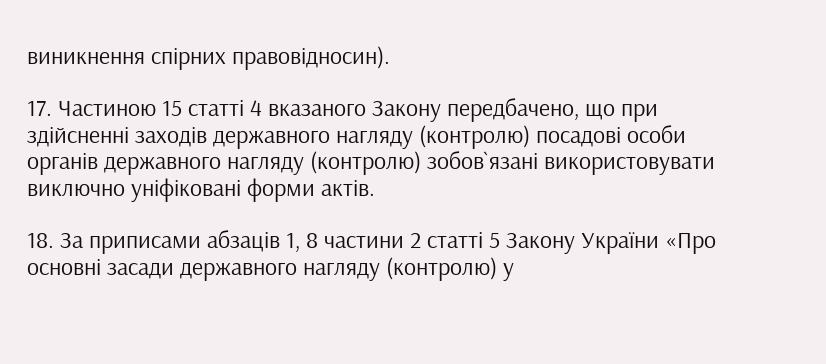виникнення спірних правовідносин).

17. Частиною 15 статті 4 вказаного Закону передбачено, що при здійсненні заходів державного нагляду (контролю) посадові особи органів державного нагляду (контролю) зобов`язані використовувати виключно уніфіковані форми актів.

18. За приписами абзаців 1, 8 частини 2 статті 5 Закону України «Про основні засади державного нагляду (контролю) у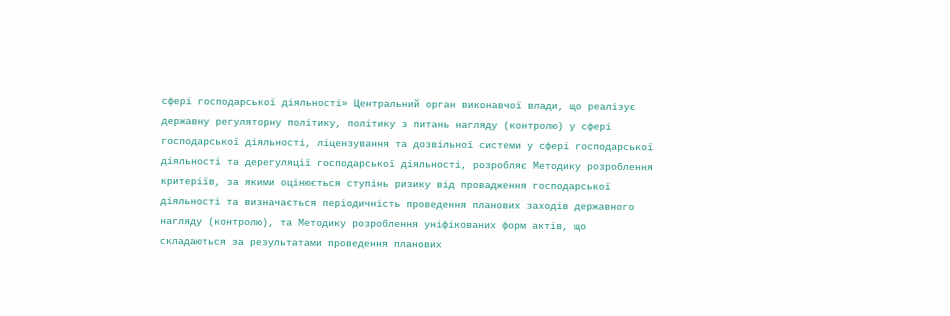сфері господарської діяльності» Центральний орган виконавчої влади, що реалізує державну регуляторну політику, політику з питань нагляду (контролю) у сфері господарської діяльності, ліцензування та дозвільної системи у сфері господарської діяльності та дерегуляції господарської діяльності, розробляє Методику розроблення критеріїв, за якими оцінюється ступінь ризику від провадження господарської діяльності та визначається періодичність проведення планових заходів державного нагляду (контролю), та Методику розроблення уніфікованих форм актів, що складаються за результатами проведення планових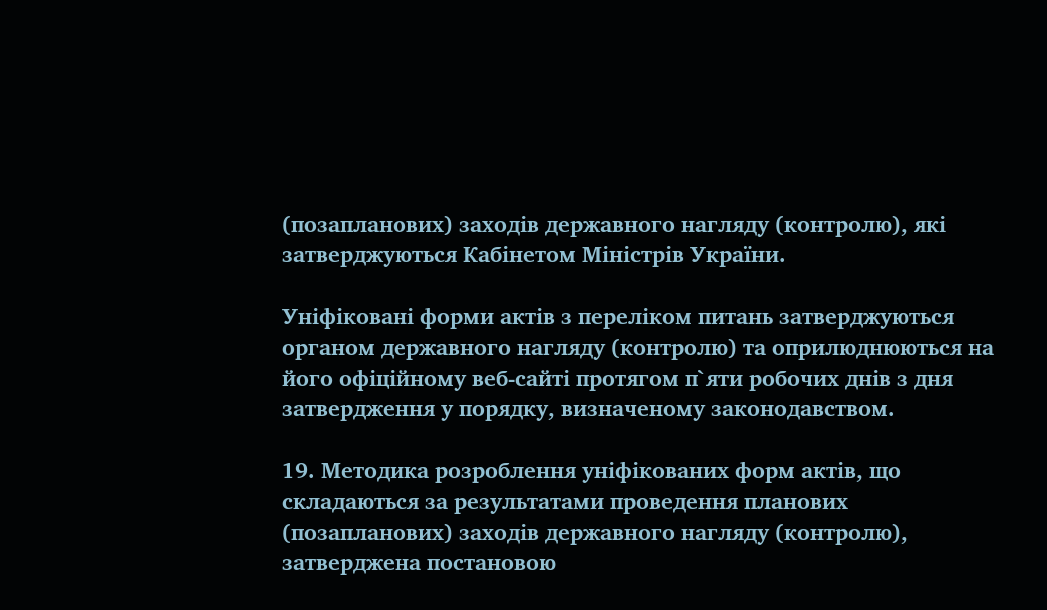(позапланових) заходів державного нагляду (контролю), які затверджуються Кабінетом Міністрів України.

Уніфіковані форми актів з переліком питань затверджуються органом державного нагляду (контролю) та оприлюднюються на його офіційному веб-сайті протягом п`яти робочих днів з дня затвердження у порядку, визначеному законодавством.

19. Методика розроблення уніфікованих форм актів, що складаються за результатами проведення планових (позапланових) заходів державного нагляду (контролю), затверджена постановою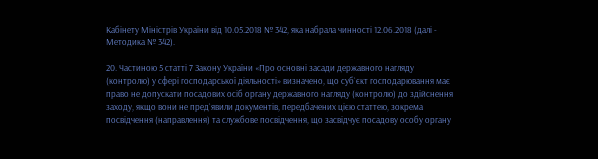Кабінету Міністрів України від 10.05.2018 № 342, яка набрала чинності 12.06.2018 (далі - Методика № 342).

20. Частиною 5 статті 7 Закону України «Про основні засади державного нагляду (контролю) у сфері господарської діяльності» визначено, що суб`єкт господарювання має право не допускати посадових осіб органу державного нагляду (контролю) до здійснення заходу, якщо вони не пред`явили документів, передбачених цією статтею, зокрема посвідчення (направлення) та службове посвідчення, що засвідчує посадову особу органу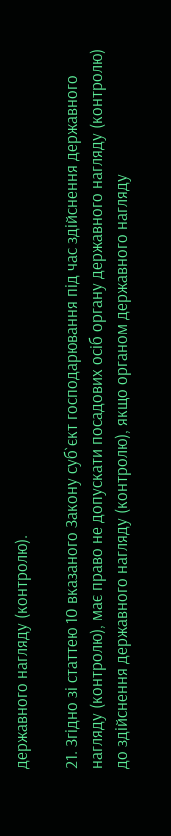державного нагляду (контролю).

21. Згідно зі статтею 10 вказаного Закону суб`єкт господарювання під час здійснення державного нагляду (контролю), має право не допускати посадових осіб органу державного нагляду (контролю) до здійснення державного нагляду (контролю), якщо органом державного нагляду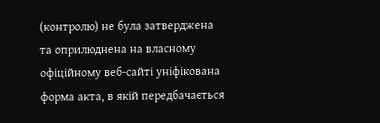(контролю) не була затверджена та оприлюднена на власному офіційному веб-сайті уніфікована форма акта, в якій передбачається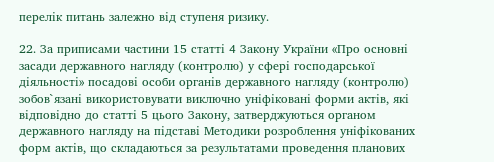перелік питань залежно від ступеня ризику.

22. За приписами частини 15 статті 4 Закону України «Про основні засади державного нагляду (контролю) у сфері господарської діяльності» посадові особи органів державного нагляду (контролю) зобов`язані використовувати виключно уніфіковані форми актів, які відповідно до статті 5 цього Закону, затверджуються органом державного нагляду на підставі Методики розроблення уніфікованих форм актів, що складаються за результатами проведення планових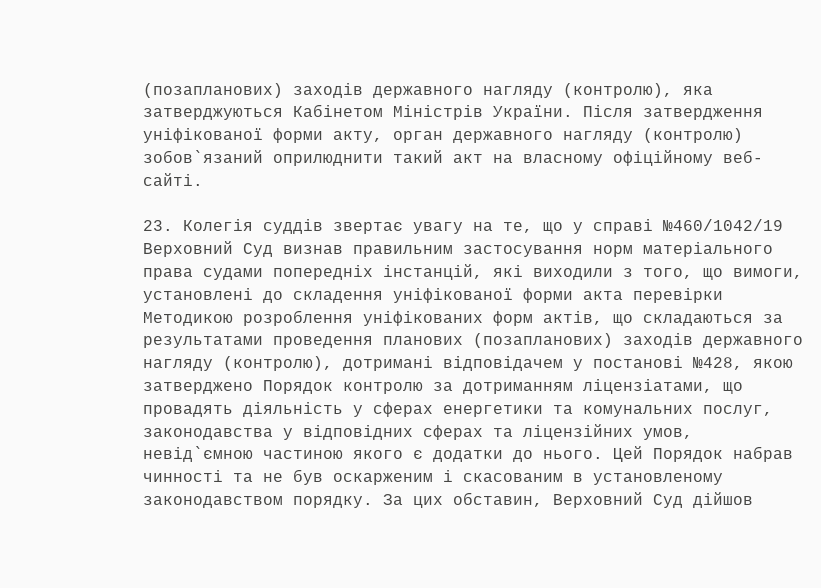(позапланових) заходів державного нагляду (контролю), яка затверджуються Кабінетом Міністрів України. Після затвердження уніфікованої форми акту, орган державного нагляду (контролю) зобов`язаний оприлюднити такий акт на власному офіційному веб-сайті.

23. Колегія суддів звертає увагу на те, що у справі №460/1042/19 Верховний Суд визнав правильним застосування норм матеріального права судами попередніх інстанцій, які виходили з того, що вимоги, установлені до складення уніфікованої форми акта перевірки Методикою розроблення уніфікованих форм актів, що складаються за результатами проведення планових (позапланових) заходів державного нагляду (контролю), дотримані відповідачем у постанові №428, якою затверджено Порядок контролю за дотриманням ліцензіатами, що провадять діяльність у сферах енергетики та комунальних послуг, законодавства у відповідних сферах та ліцензійних умов, невід`ємною частиною якого є додатки до нього. Цей Порядок набрав чинності та не був оскарженим і скасованим в установленому законодавством порядку. За цих обставин, Верховний Суд дійшов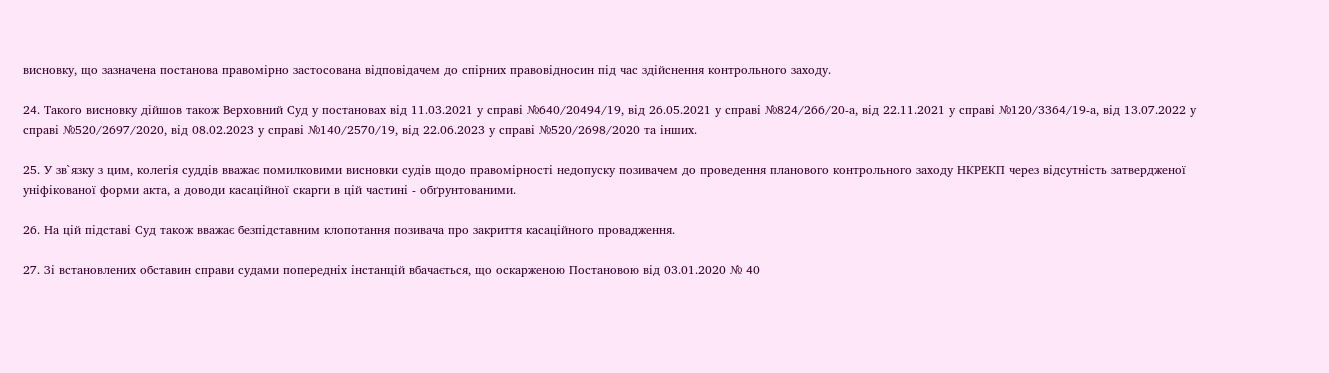висновку, що зазначена постанова правомірно застосована відповідачем до спірних правовідносин під час здійснення контрольного заходу.

24. Такого висновку дійшов також Верховний Суд у постановах від 11.03.2021 у справі №640/20494/19, від 26.05.2021 у справі №824/266/20-а, від 22.11.2021 у справі №120/3364/19-а, від 13.07.2022 у справі №520/2697/2020, від 08.02.2023 у справі №140/2570/19, від 22.06.2023 у справі №520/2698/2020 та інших.

25. У зв`язку з цим, колегія суддів вважає помилковими висновки судів щодо правомірності недопуску позивачем до проведення планового контрольного заходу НКРЕКП через відсутність затвердженої уніфікованої форми акта, а доводи касаційної скарги в цій частині - обґрунтованими.

26. На цій підставі Суд також вважає безпідставним клопотання позивача про закриття касаційного провадження.

27. Зі встановлених обставин справи судами попередніх інстанцій вбачається, що оскарженою Постановою від 03.01.2020 № 40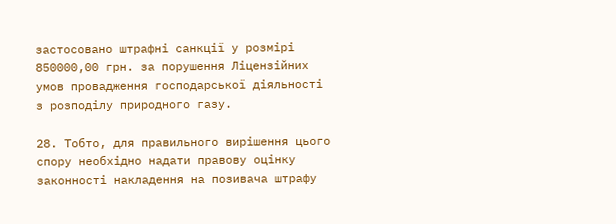застосовано штрафні санкції у розмірі 850000,00 грн. за порушення Ліцензійних умов провадження господарської діяльності з розподілу природного газу.

28. Тобто, для правильного вирішення цього спору необхідно надати правову оцінку законності накладення на позивача штрафу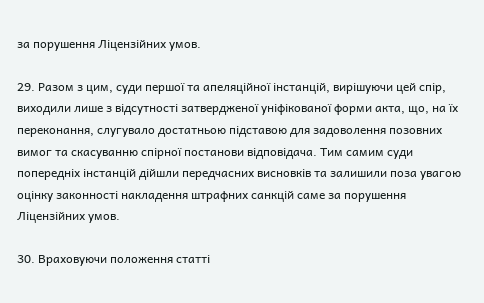за порушення Ліцензійних умов.

29. Разом з цим, суди першої та апеляційної інстанцій, вирішуючи цей спір, виходили лише з відсутності затвердженої уніфікованої форми акта, що, на їх переконання, слугувало достатньою підставою для задоволення позовних вимог та скасуванню спірної постанови відповідача. Тим самим суди попередніх інстанцій дійшли передчасних висновків та залишили поза увагою оцінку законності накладення штрафних санкцій саме за порушення Ліцензійних умов.

30. Враховуючи положення статті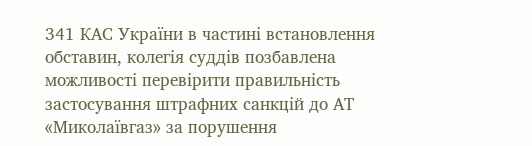341 КАС України в частині встановлення обставин, колегія суддів позбавлена можливості перевірити правильність застосування штрафних санкцій до АТ «Миколаївгаз» за порушення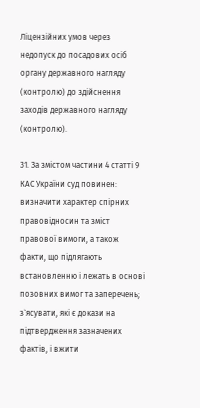Ліцензійних умов через недопуск до посадових осіб органу державного нагляду (контролю) до здійснення заходів державного нагляду (контролю).

31. За змістом частини 4 статті 9 КАС України суд повинен: визначити характер спірних правовідносин та зміст правової вимоги, а також факти, що підлягають встановленню і лежать в основі позовних вимог та заперечень; з`ясувати, які є докази на підтвердження зазначених фактів, і вжити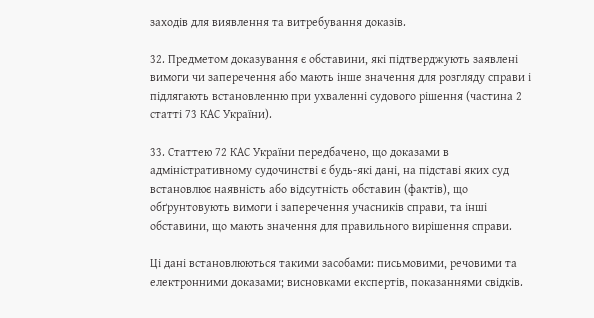заходів для виявлення та витребування доказів.

32. Предметом доказування є обставини, які підтверджують заявлені вимоги чи заперечення або мають інше значення для розгляду справи і підлягають встановленню при ухваленні судового рішення (частина 2 статті 73 КАС України).

33. Статтею 72 КАС України передбачено, що доказами в адміністративному судочинстві є будь-які дані, на підставі яких суд встановлює наявність або відсутність обставин (фактів), що обґрунтовують вимоги і заперечення учасників справи, та інші обставини, що мають значення для правильного вирішення справи.

Ці дані встановлюються такими засобами: письмовими, речовими та електронними доказами; висновками експертів, показаннями свідків.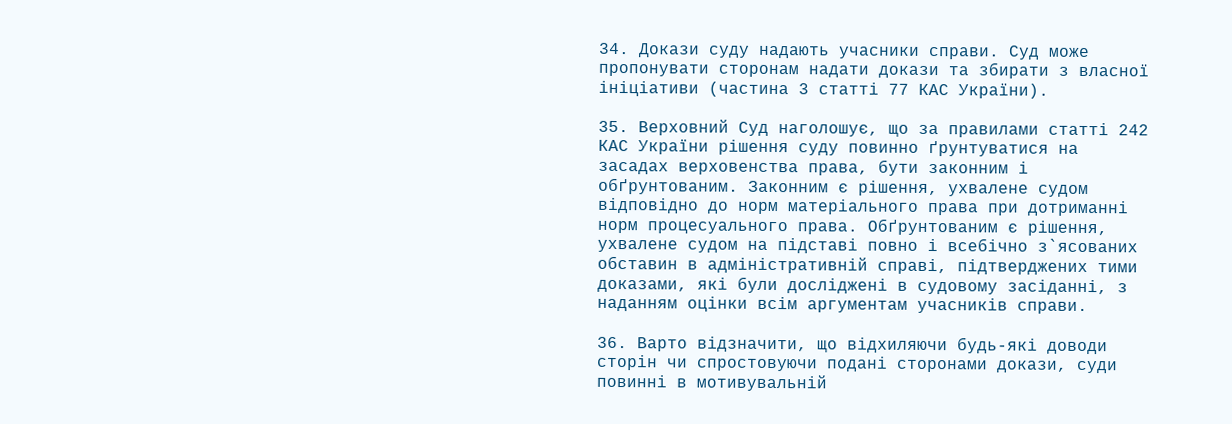34. Докази суду надають учасники справи. Суд може пропонувати сторонам надати докази та збирати з власної ініціативи (частина 3 статті 77 КАС України).

35. Верховний Суд наголошує, що за правилами статті 242 КАС України рішення суду повинно ґрунтуватися на засадах верховенства права, бути законним і обґрунтованим. Законним є рішення, ухвалене судом відповідно до норм матеріального права при дотриманні норм процесуального права. Обґрунтованим є рішення, ухвалене судом на підставі повно і всебічно з`ясованих обставин в адміністративній справі, підтверджених тими доказами, які були досліджені в судовому засіданні, з наданням оцінки всім аргументам учасників справи.

36. Варто відзначити, що відхиляючи будь-які доводи сторін чи спростовуючи подані сторонами докази, суди повинні в мотивувальній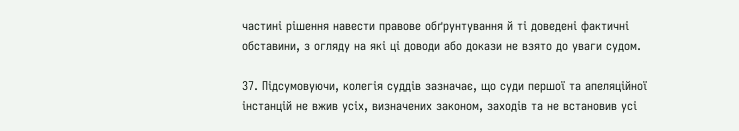частині рішення навести правове обґрунтування й ті доведені фактичні обставини, з огляду на які ці доводи або докази не взято до уваги судом.

37. Підсумовуючи, колегія суддів зазначає, що суди першої та апеляційної інстанцій не вжив усіх, визначених законом, заходів та не встановив усі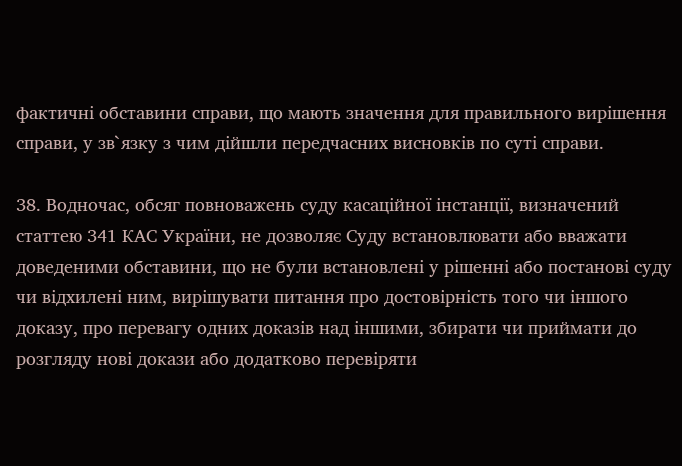фактичні обставини справи, що мають значення для правильного вирішення справи, у зв`язку з чим дійшли передчасних висновків по суті справи.

38. Водночас, обсяг повноважень суду касаційної інстанції, визначений статтею 341 КАС України, не дозволяє Суду встановлювати або вважати доведеними обставини, що не були встановлені у рішенні або постанові суду чи відхилені ним, вирішувати питання про достовірність того чи іншого доказу, про перевагу одних доказів над іншими, збирати чи приймати до розгляду нові докази або додатково перевіряти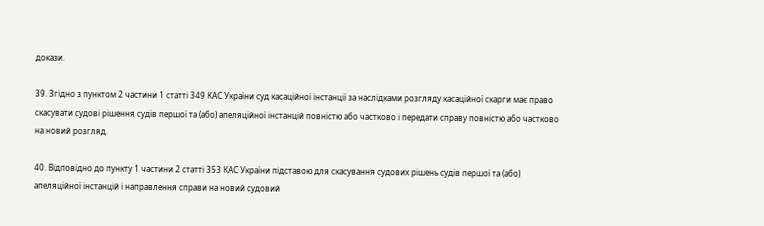докази.

39. Згідно з пунктом 2 частини 1 статті 349 КАС України суд касаційної інстанції за наслідками розгляду касаційної скарги має право скасувати судові рішення судів першої та (або) апеляційної інстанцій повністю або частково і передати справу повністю або частково на новий розгляд.

40. Відповідно до пункту 1 частини 2 статті 353 КАС України підставою для скасування судових рішень судів першої та (або) апеляційної інстанцій і направлення справи на новий судовий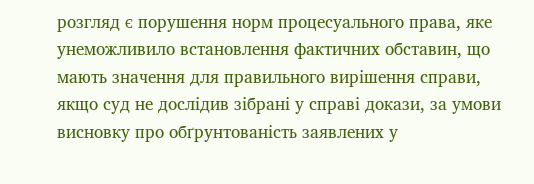розгляд є порушення норм процесуального права, яке унеможливило встановлення фактичних обставин, що мають значення для правильного вирішення справи, якщо суд не дослідив зібрані у справі докази, за умови висновку про обґрунтованість заявлених у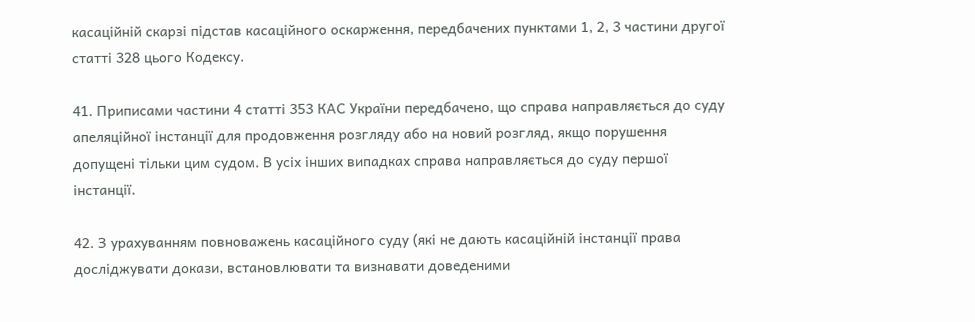касаційній скарзі підстав касаційного оскарження, передбачених пунктами 1, 2, 3 частини другої статті 328 цього Кодексу.

41. Приписами частини 4 статті 353 КАС України передбачено, що справа направляється до суду апеляційної інстанції для продовження розгляду або на новий розгляд, якщо порушення допущені тільки цим судом. В усіх інших випадках справа направляється до суду першої інстанції.

42. З урахуванням повноважень касаційного суду (які не дають касаційній інстанції права досліджувати докази, встановлювати та визнавати доведеними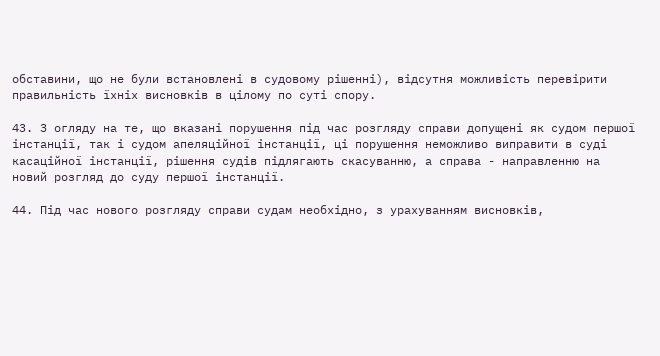обставини, що не були встановлені в судовому рішенні), відсутня можливість перевірити правильність їхніх висновків в цілому по суті спору.

43. З огляду на те, що вказані порушення під час розгляду справи допущені як судом першої інстанції, так і судом апеляційної інстанції, ці порушення неможливо виправити в суді касаційної інстанції, рішення судів підлягають скасуванню, а справа - направленню на новий розгляд до суду першої інстанції.

44. Під час нового розгляду справи судам необхідно, з урахуванням висновків,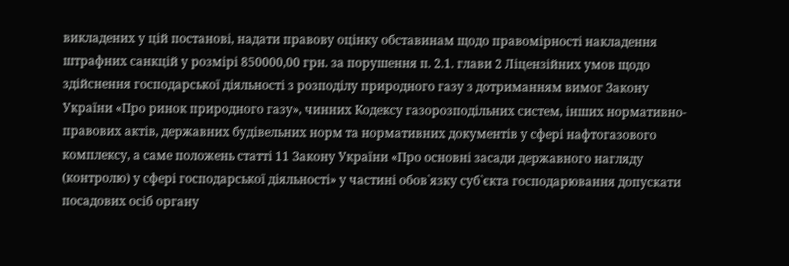викладених у цій постанові, надати правову оцінку обставинам щодо правомірності накладення штрафних санкцій у розмірі 850000,00 грн. за порушення п. 2.1. глави 2 Ліцензійних умов щодо здійснення господарської діяльності з розподілу природного газу з дотриманням вимог Закону України «Про ринок природного газу», чинних Кодексу газорозподільних систем, інших нормативно-правових актів, державних будівельних норм та нормативних документів у сфері нафтогазового комплексу, а саме положень статті 11 Закону України «Про основні засади державного нагляду (контролю) у сфері господарської діяльності» у частині обов`язку суб`єкта господарювання допускати посадових осіб органу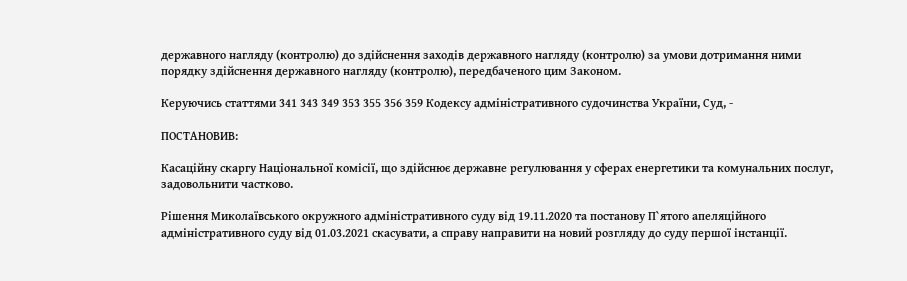державного нагляду (контролю) до здійснення заходів державного нагляду (контролю) за умови дотримання ними порядку здійснення державного нагляду (контролю), передбаченого цим Законом.

Керуючись статтями 341 343 349 353 355 356 359 Кодексу адміністративного судочинства України, Суд, -

ПОСТАНОВИВ:

Касаційну скаргу Національної комісії, що здійснює державне регулювання у сферах енергетики та комунальних послуг, задовольнити частково.

Рішення Миколаївського окружного адміністративного суду від 19.11.2020 та постанову П`ятого апеляційного адміністративного суду від 01.03.2021 скасувати, а справу направити на новий розгляду до суду першої інстанції.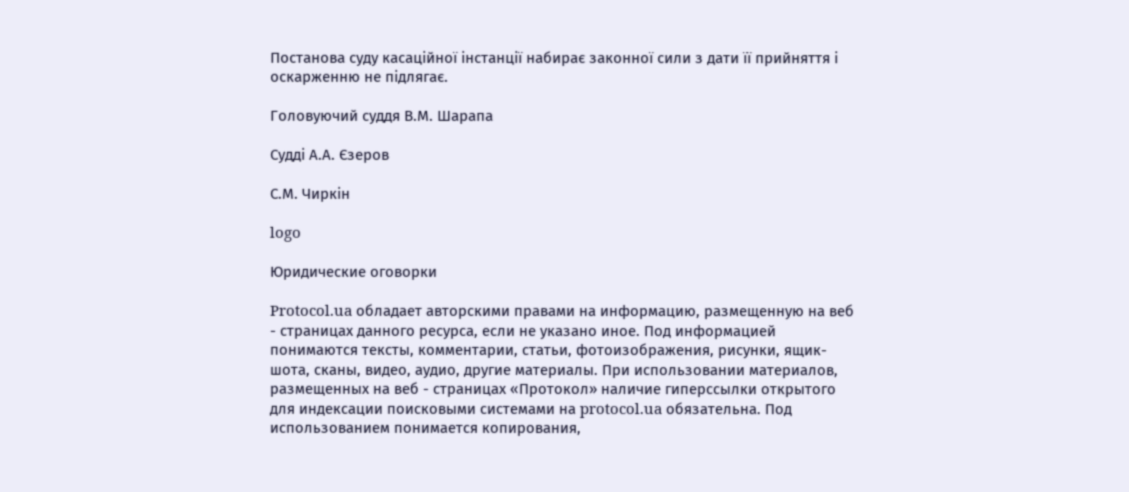Постанова суду касаційної інстанції набирає законної сили з дати її прийняття і оскарженню не підлягає.

Головуючий суддя В.М. Шарапа

Судді А.А. Єзеров

С.М. Чиркін

logo

Юридические оговорки

Protocol.ua обладает авторскими правами на информацию, размещенную на веб - страницах данного ресурса, если не указано иное. Под информацией понимаются тексты, комментарии, статьи, фотоизображения, рисунки, ящик-шота, сканы, видео, аудио, другие материалы. При использовании материалов, размещенных на веб - страницах «Протокол» наличие гиперссылки открытого для индексации поисковыми системами на protocol.ua обязательна. Под использованием понимается копирования,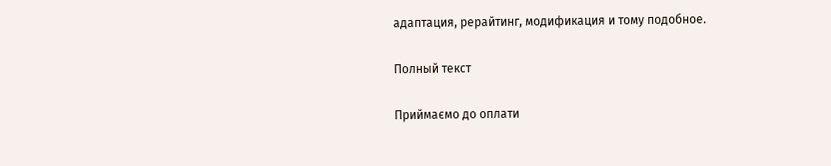адаптация, рерайтинг, модификация и тому подобное.

Полный текст

Приймаємо до оплати